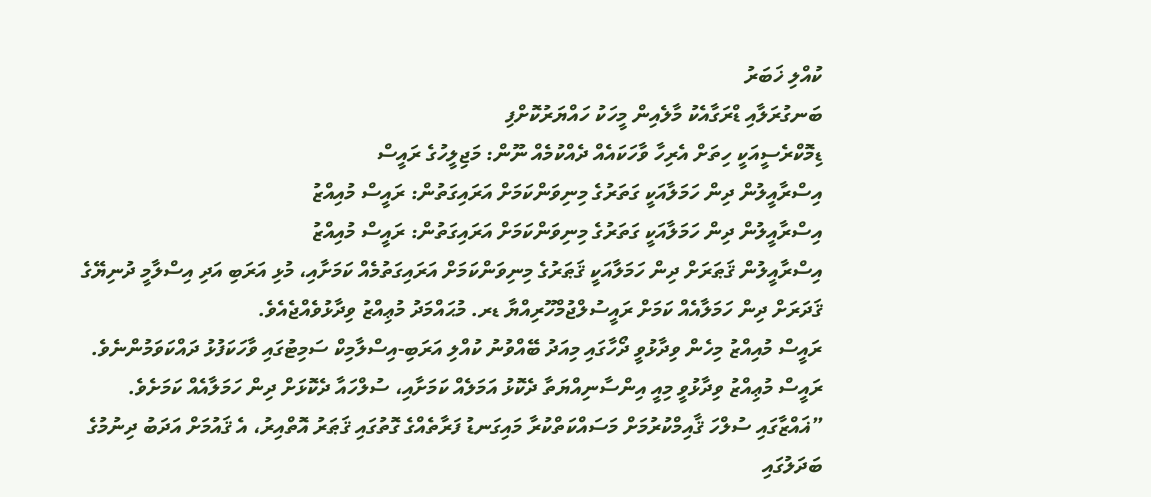ކުއްލި ޚަބަރު
ބަނގުރަލާއި ޑްރަގާއެކު މާލެއިން މީހަކު ހައްޔަރުކޮށްފި
ޑިމޮކްރެސީއަކީ ހިތަށް އެރިހާ ވާހަކައެއް ދެއްކުމެއް ނޫން: މަޖިލީހުގެ ރައީސް
އިސްރާއީލުން ދިން ހަމަލާއަކީ ގަތަރުގެ މިނިވަންކަމަށް އަރައިގަތުން: ރައީސް މުއިއްޒު
އިސްރާއީލުން ދިން ހަމަލާއަކީ ގަތަރުގެ މިނިވަންކަމަށް އަރައިގަތުން: ރައީސް މުއިއްޒު
އިސްރާއީލުން ޤަޠަރަށް ދިން ހަމަލާއަކީ ޤަޠަރުގެ މިނިވަންކަމަށް އަރައިގަތުމެއް ކަމަށާއި، މުޅި އަރަބި އަދި އިސްލާމީ ދުނިޔޭގެ ޤަދަރަށް ދިން ހަމަލާއެއް ކަމަށް ރައީސުލްޖުމްހޫރިއްޔާ ޑރ. މުޙައްމަދު މުޢިއްޒު ވިދާޅުވެއްޖެއެވެ.
ރައީސް މުއިއްޒު މިހެން ވިދާޅުވީ ދޯހާގައި މިއަދު ބޭއްވުނު ކުއްލި އަރަބި-އިސްލާމިކް ސަމިޓުގައި ވާހަކަފުޅު ދައްކަވަމުންނެވެ. ރައީސް މުޢިއްޒު ވިދާޅުވީ މިއީ އިންސާނިއްޔަތާ ދެކޮޅު އަމަލެއް ކަމަށާއި، ސުލްހައާ ދެކޮޅަށް ދިން ހަމަލާއެއް ކަމަށެވެ. ”ޣައްޒާގައި ސުލްހަ ޤާއިމްކުރުމަށް މަސައްކަތްކުރާ މައިގަނޑު ފަރާތެއްގެ ގޮތުގައި ޤަޠަރު އޮތްއިރު، އެ ޤައުމަށް އަދަބު ދިނުމުގެ ބަދަލުގައި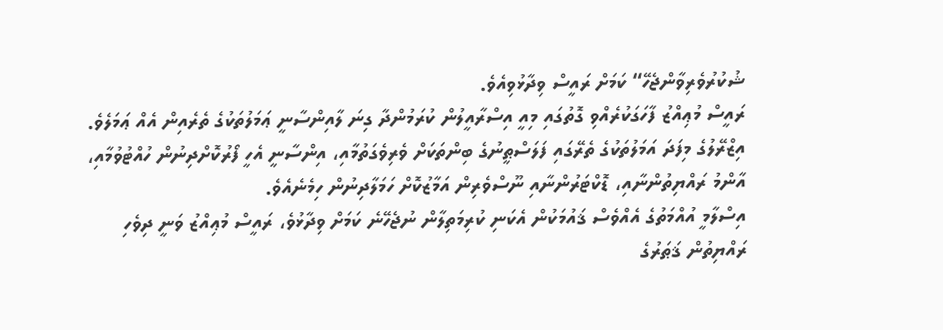ޝުކުރުވެރިވާންޖެހޭ“ ކަމަށް ރައީސް ވިދާޅުވިއެވެ.
ރައީސް މުޢިއްޒު ފާހަގަކުރެއްވި ގޮތުގައި މިއީ އިސްރާއީލުން ކުރަމުންދާ ގިނަ ލާއިންސާނީ ޢަމަލުތަކުގެ ތެރެއިން އެއް ޢަމަލެވެ. އިޒްރޭލުގެ މިފަދަ އަމަލުތަކުގެ ތެރޭގައި ފަލަސްޠީނުގެ ބިންތަކަށް ވެރިވެގަތުމާއި، އިންސާނީ އެހީ ފޯރުކޮށްދިނުން ހުއްޓުވުމާއި، އާންމު ރައްޔިތުންނާއި، ޑޮކްޓަރުންނާއި ނޫސްވެރިން އަމާޒުކޮށް ހަމަލާދިނުން ހިމެނެއެވެ.
އިސްލާމީ އުއްމަތުގެ އެއްވެސް ޤައުމަކުން އެކަނި ކުރިމަތިލާން ނުޖެހޭނެ ކަމަށް ވިދާޅުވެ، ރައީސް މުޢިއްޒު ވަނީ ދިވެހި ރައްޔިތުން ޤަޠަރުގެ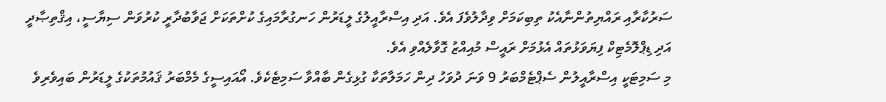ސަރުކާރާއި ރައްޔިތުންނާއެކު ތިބިކަމަށް ވިދާލުވެފަ އެވެ. އަދި އިސްރާއީލުގެ ލީޑަރުން ހަނގުރާމައިގެ ކުށްތަކަށް ޖަވާބުދާރީ ކުރުވަން ސިޔާސީ، އިޤްތިޞާދީ އަދި ޑިޕްލޮމެޓިކް ފިޔަވަޅުތައް އެޅުމަށް ރައީސް މުއިއްޒު ގޮވާލެއްވި އެވެ.
މި ސަމިޓަކީ އިސްރާއީލުން ސެޕްޓެމްބަރު 9 ވަނަ ދުވަހު ދިން ހަމަލާތަކާ ގުޅިގެން ބާއްވާ ސަމިޓެކެވެ. އޯއައިސީގެ މެމްބަރު ޤައުމުތަކުގެ ލީޑަރުން ބައިވެރިވެ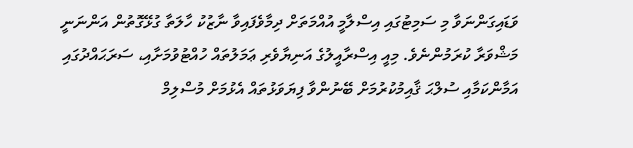ވަޑައިގަންނަވާ މި ސަމިޓުގައި އިސްލާމީ އުއްމަތަށް ދިމާވެފައިވާ ނާޒުކު ހާލަތާ ގުޅޭގޮތުން އަންނަނީ މަޝްވަރާ ކުރަމުންނެވެ. މިއީ އިސްރާއީލުގެ އަނިޔާވެރި ޢަމަލުތައް ހުއްޓުވުމަށާއި، ސަރަޙައްދުގައި އަމާންކަމާއި ސުލްޙަ ޤާއިމުކުރުމަށް ބޭނުންވާ ފިޔަވަޅުތައް އެޅުމަށް މުސްލިމް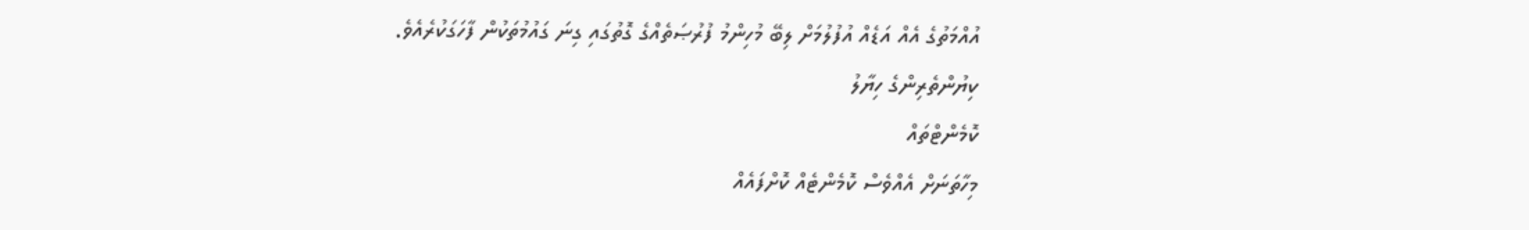އުއްމަތުގެ އެއް އަޑެއް އުފުލުމަށް ލިބޭ މުހިންމު ފުރުޞަތެއްގެ ގޮތުގައި ގިނަ ގައުމުތަކުން ފާހަގަކުރެއެވެ.
ކިޔުންތެރިންގެ ހިޔާލު
ކޮމެންޓްތައް
މިހާތަނަށް އެއްވެސް ކޮމެންޓެއް ކޮށްފައެއް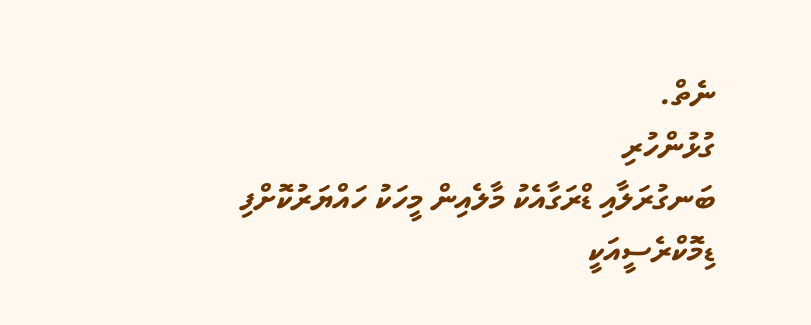ނެތް.
ގުޅުންހުރި
ބަނގުރަލާއި ޑްރަގާއެކު މާލެއިން މީހަކު ހައްޔަރުކޮށްފި
ޑިމޮކްރެސީއަކީ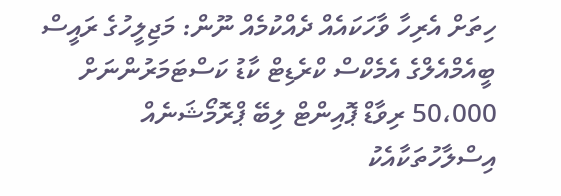ހިތަށް އެރިހާ ވާހަކައެއް ދެއްކުމެއް ނޫން: މަޖިލީހުގެ ރައީސް
ބީއެމްއެލްގެ އެމެކްސް ކްރެޑިޓް ކާޑު ކަސްޓަމަރުންނަށް 50،000 ރިވާޑް ޕޮއިންޓް ލިބޭ ޕްރޮމޯޝަނެއް
އިސްލާހުތަކާއެކު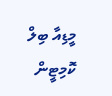މީޑިއާ ބިލް ކޮމިޓީން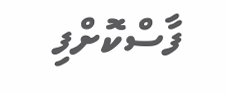ފާސްކޮށްފި